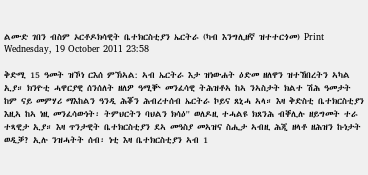ልሙድ ገበን ብስም ኦርቶዶክሳዊት ቤተክርስቲያን ኤርትራ (ካብ እንግሊዘኛ ዝተተርጎመ) Print
Wednesday, 19 October 2011 23:58

ቅድሚ 15 ዓመት ዝኾነ ርእሰ ምኽኣል: ኣብ ኤርትራ እታ ዝነውሐት ዕድመ ዘለዋን ዝተኸበረትን ኣካል ኢያ። ክንዮቲ ሓዋርያዊ ሰንሰለት ዘለዎ ዓሚቝ መንፈሳዊ ትሕዝቶኣ ከኣ ንኣስታት ክልተ ሽሕ ዓመታት ከም ናይ መምሃሪ ማእከልን ዓንዲ ሕቖን ሕብረተሰብ ኤርትራ ኮይና ጸኒሓ ኣላ። እዛ ቅድስቲ ቤተክርስቲያን እዚኣ ከኣ ነዚ መንፈሳውነት፡ ትምህርትን ባህልን ክሳዕ'' ወለዶዚ ተሓልዩ ክጸንሕ ብቐሊሉ ዘይግመት ተራ ተጻዊታ ኢያ። እዛ ጥንታዊት ቤተክርስቲያን ደኣ መዓስያ መኣዝና ስሒታ ኣብዚ ሕጂ ዘላቶ ዘሕዝን ኩነታት ወዲቓ? ኢሉ ንዝሓትት ሰብ፡ ነቲ እዛ ቤተክርስቲያን ኣብ 1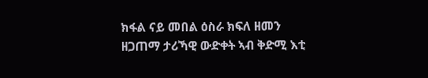ክፋል ናይ መበል ዕስራ ክፍለ ዘመን ዘጋጠማ ታሪኻዊ ውድቀት ኣብ ቅድሚ እቲ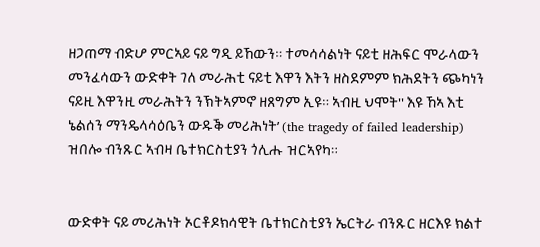ዘጋጠማ ብድሆ ምርኣይ ናይ ግዲ ይኸውን። ተመሳሳልነት ናይቲ ዘሕፍር ሞራላውን መንፈሳውን ውድቀት ገለ መራሕቲ ናይቲ እዋን እትን ዘስደምም ክሕደትን ጭካነን ናይዚ እዋንዚ መራሕትን ንኽትኣምኖ ዘጸግም ኢዩ። ኣብዚ ህሞት'' እዩ ኸኣ እቲ ኔልሰን ማንዴላሳዕቤን ውዱቕ መሪሕነት’ (the tragedy of failed leadership) ዝበሎ ብንጹር ኣብዛ ቤተክርስቲያን ጎሊሑ ዝርኣየካ።


ውድቀት ናይ መሪሕነት ኦርቶዶክሳዊት ቤተክርስቲያን ኤርትራ ብንጹር ዘርእዩ ክልተ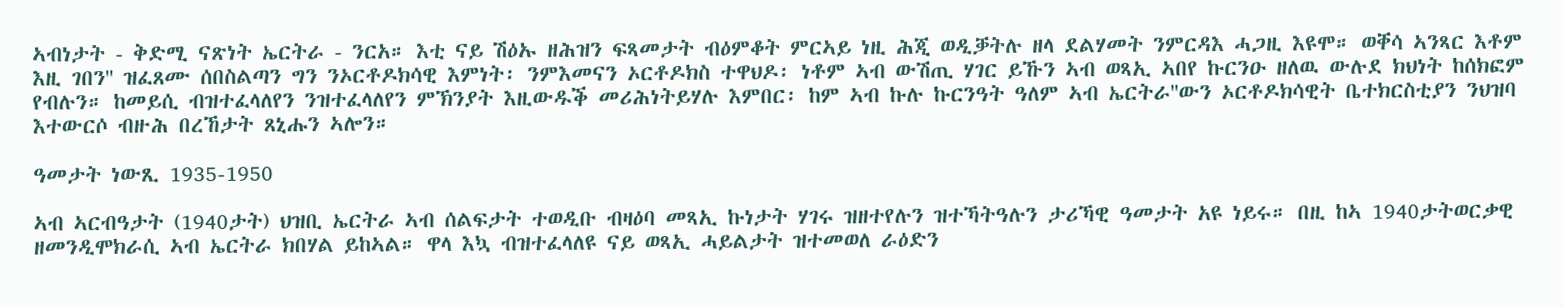ኣብነታት - ቅድሚ ናጽነት ኤርትራ - ንርአ። እቲ ናይ ሽዕኡ ዘሕዝን ፍጻመታት ብዕምቆት ምርኣይ ነዚ ሕጂ ወዲቓትሉ ዘላ ደልሃመት ንምርዳእ ሓጋዚ እዩሞ። ወቐሳ ኣንጻር እቶም እዚ ገበን'' ዝፈጸሙ ሰበስልጣን ግን ንኦርቶዶክሳዊ እምነት፡ ንምእመናን ኦርቶዶክስ ተዋህዶ፡ ነቶም ኣብ ውሽጢ ሃገር ይኹን ኣብ ወጻኢ ኣበየ ኩርንዑ ዘለዉ ውሉደ ክህነት ከሰክፎም የብሉን። ከመይሲ ብዝተፈላለየን ንዝተፈላለየን ምኽንያት እዚውዱቕ መሪሕነትይሃሉ እምበር፡ ከም ኣብ ኩሉ ኩርንዓት ዓለም ኣብ ኤርትራ''ውን ኦርቶዶክሳዊት ቤተክርስቲያን ንህዝባ እተውርሶ ብዙሕ በረኸታት ጸኒሑን ኣሎን።

ዓመታት ነውጺ 1935-1950

ኣብ ኣርብዓታት (1940ታት) ህዝቢ ኤርትራ ኣብ ሰልፍታት ተወዲቡ ብዛዕባ መጻኢ ኩነታት ሃገሩ ዝዘተየሉን ዝተኻትዓሉን ታሪኻዊ ዓመታት አዩ ነይሩ። በዚ ከኣ 1940ታትወርቃዊ ዘመንዲሞክራሲ ኣብ ኤርትራ ክበሃል ይከኣል። ዋላ እኳ ብዝተፈላለዩ ናይ ወጻኢ ሓይልታት ዝተመወለ ራዕድን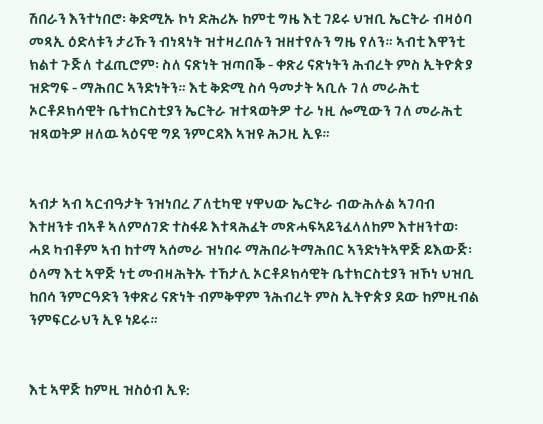ሽበራን እንተነበሮ፡ ቅድሚኡ ኮነ ድሕሪኡ ከምቲ ግዜ እቲ ገይሩ ህዝቢ ኤርትራ ብዛዕባ መጻኢ ዕድላቱን ታሪኹን ብነጻነት ዝተዛረበሉን ዝዘተየሉን ግዜ የለን። ኣብቲ እዋንቲ ክልተ ጉጅለ ተፈጢሮም፡ ስለ ናጽነት ዝጣበቕ - ቀጽሪ ናጽነትን ሕብረት ምስ ኢትዮጵያ ዝድግፍ - ማሕበር ኣንድነትን። እቲ ቅድሚ ስሳ ዓመታት ኣቢሉ ገለ መራሕቲ ኦርቶዶክሳዊት ቤተክርስቲያን ኤርትራ ዝተጻወትዎ ተራ ነዚ ሎሚውን ገለ መራሕቲ ዝጻወትዎ ዘለዉ ኣዕናዊ ግደ ንምርዳእ ኣዝዩ ሕጋዚ ኢዩ።


ኣብታ ኣብ ኣርብዓታት ንዝነበረ ፖለቲካዊ ሃዋህው ኤርትራ ብውሕሉል ኣገባብ እተዘንቱ ብኣቶ ኣለምሰገድ ተስፋይ እተጻሕፈት መጽሓፍኣይንፈላለከም እተዘንተወ፡ ሓደ ካብቶም ኣብ ከተማ ኣሰመራ ዝነበሩ ማሕበራትማሕበር ኣንድነትኣዋጅ ይእውጅ፡ ዕላማ እቲ ኣዋጅ ነቲ መብዛሕትኡ ተኸታሊ ኦርቶዶክሳዊት ቤተክርስቲያን ዝኾነ ህዝቢ ከበሳ ንምርዓድን ንቀጽሪ ናጽነት ብምቅዋም ንሕብረት ምስ ኢትዮጵያ ደው ከምዚብል ንምፍርራህን ኢዩ ነይሩ።


እቲ ኣዋጅ ከምዚ ዝስዕብ ኢዩ: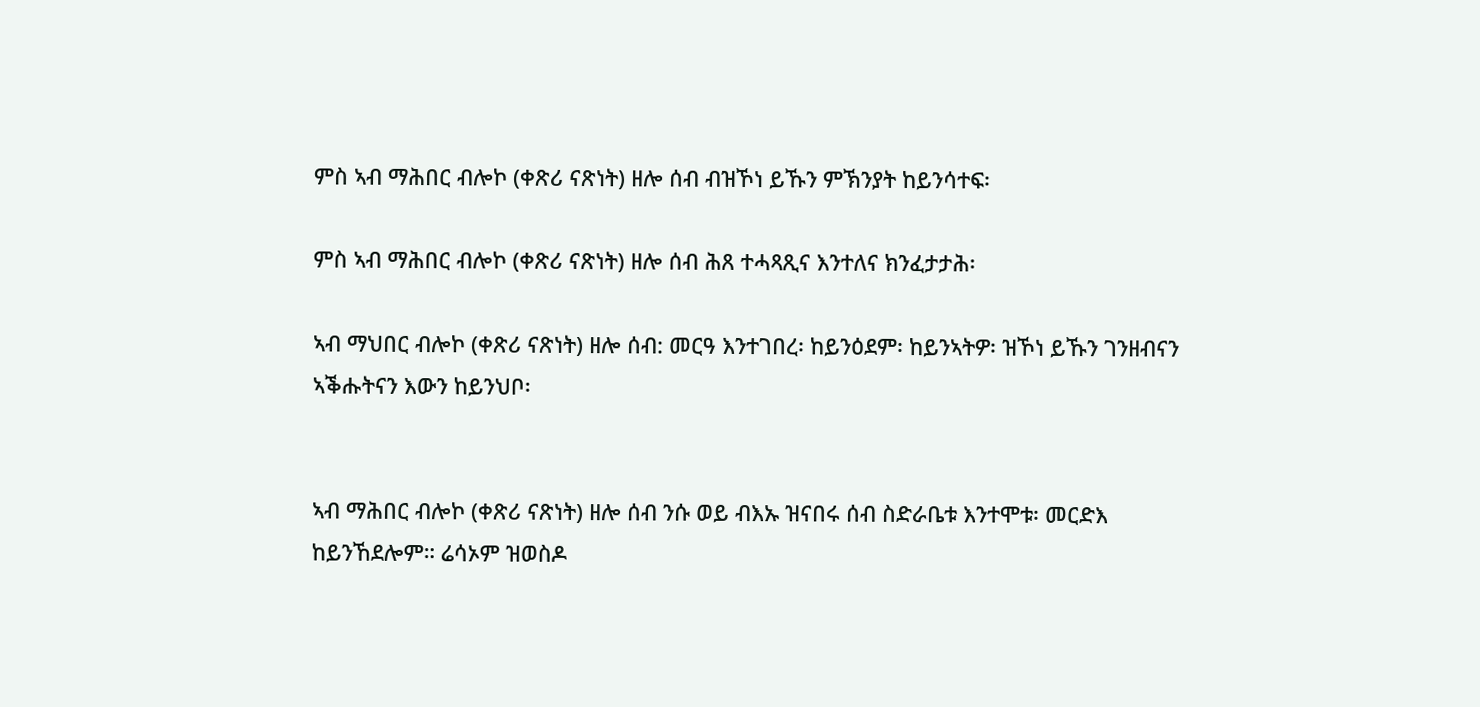ምስ ኣብ ማሕበር ብሎኮ (ቀጽሪ ናጽነት) ዘሎ ሰብ ብዝኾነ ይኹን ምኽንያት ከይንሳተፍ፡

ምስ ኣብ ማሕበር ብሎኮ (ቀጽሪ ናጽነት) ዘሎ ሰብ ሕጸ ተሓጻጺና እንተለና ክንፈታታሕ፡

ኣብ ማህበር ብሎኮ (ቀጽሪ ናጽነት) ዘሎ ሰብ: መርዓ እንተገበረ፡ ከይንዕደም፡ ከይንኣትዎ፡ ዝኾነ ይኹን ገንዘብናን ኣቕሑትናን እውን ከይንህቦ፡


ኣብ ማሕበር ብሎኮ (ቀጽሪ ናጽነት) ዘሎ ሰብ ንሱ ወይ ብእኡ ዝናበሩ ሰብ ስድራቤቱ እንተሞቱ፡ መርድእ ከይንኸደሎም። ሬሳኦም ዝወስዶ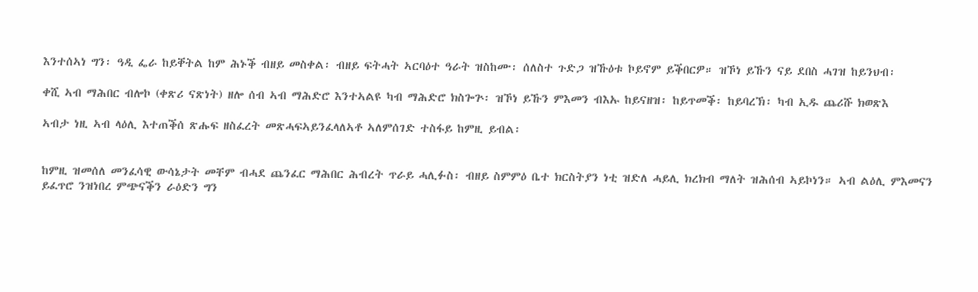እንተሰኣነ ግን፡ ዓዲ ፌራ ከይቐትል ከም ሕኑቕ ብዘይ መስቀል፡ ብዘይ ፍትሓት ኣርባዕተ ዓራት ዝስከሙ፡ ሰለስተ ጉድጋ ዝኹዕቱ ኮይኖም ይቕበርዎ። ዝኾነ ይኹን ናይ ደበስ ሓገዝ ከይንህብ፡

ቀሺ ኣብ ማሕበር ብሎኮ (ቀጽሪ ናጽነት) ዘሎ ሰብ ኣብ ማሕድሮ እንተኣልዩ ካብ ማሕድሮ ክስጐጕ፡ ዝኾነ ይኹን ምእመን ብእኡ ከይናዘዝ፡ ከይጥመቕ፡ ከይባረኽ፡ ካብ ኢዱ ጨሪሹ ክወጽእ

ኣብታ ነዚ ኣብ ላዕሊ እተጠቕሰ ጽሑፍ ዘስፈረት መጽሓፍኣይንፈላለኣቶ ኣለምሰገድ ተስፋይ ከምዚ ይብል፡


ከምዚ ዝመሰለ መንፈሳዊ ውሳኔታት መቸም ብሓደ ጨንፈር ማሕበር ሕብረት ጥራይ ሓሊፉስ፡ ብዘይ ስምምዕ ቤተ ክርስትያን ነቲ ዝድለ ሓይሊ ክረክብ ማለት ዝሕሰብ ኣይኮነን። ኣብ ልዕሊ ምእመናን ይፈጥሮ ንዝነበረ ምጭናቕን ራዕድን ግን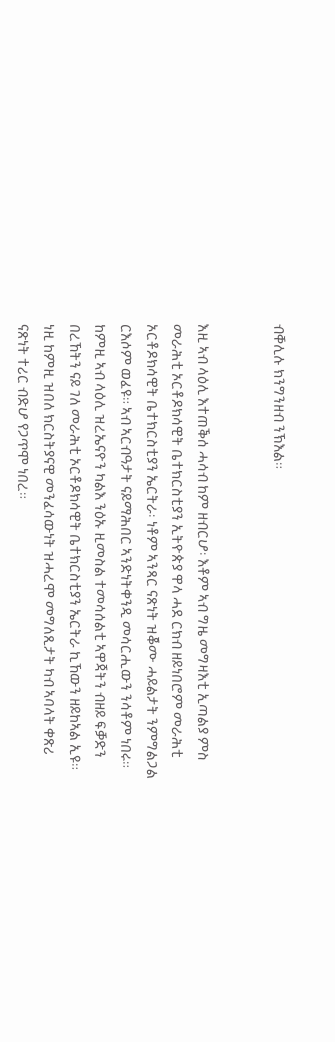ብቐሊሉ ክንግንዘብ ንኽእል።


እዚ ኣብ ላዕሊ እተጠቕሰ ሓሳብ ከም ዘብርሆ፡ እቶም ኣብ ግዜ መግዛእቲ ኢጣልያ ምስ መራሕቲ ኦርቶዶክሳዊት ቤተክርስቲያን ኢትዮጵያ ዋላ ሓደ ርክብ ዘይነበሮም መራሕቲ ኦርቶዶክሳዊት ቤተክርስቲያን ኤርትራ፡ ነቶም ኣንጻር ናጽነት ዝቖሙ ሓይልታት ንምግልጋል ርእሶም ወፈዩ። ኣብ ኣርብዓታት ናይማሕበር ኣንድነትቀንዲ መሳርሒውን ንሳቶም ነበሩ። ከምዚ ኣብ ላዕሊ ዝረኤናዮን ካልእ ንዕኡ ዚመስል ተመሳሰልቲ ኣዋጃትን ብዘይ ፍቓድን በረኸትን ናይ ገለ መራሕቲ ኦርቶዶክሳዊት ቤተክርስቲያን ኤርትራ ኪኸውን ዘይከኣል ኢዩ። ነዚ ከምዚ ዝበለ ክርስትያናዊ መንፈሳውነት ዝሓረሞ መግለጺታት ካብ ኣባላት ቀጽሪ ናጽነት ተሪር ብድሆ የጋጥሞ ነበረ።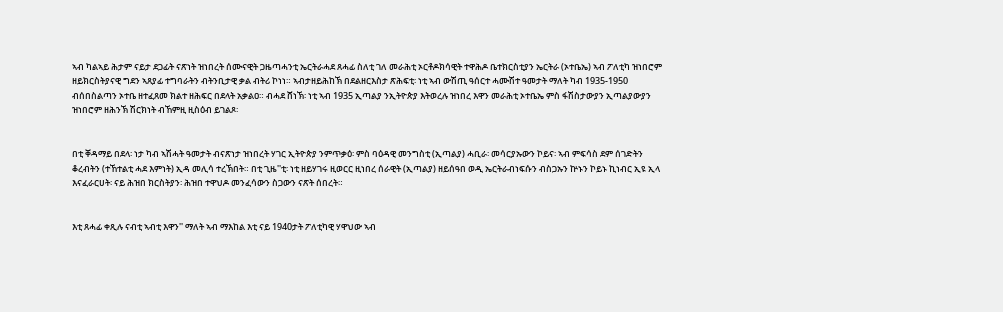ኣብ ካልኣይ ሕታም ናይታ ደጋፊት ናጽነት ዝነበረት ሰሙናዊት ጋዜጣሓንቲ ኤርትራሓደ ጸሓፊ ስለቲ ገለ መራሕቲ ኦርቶዶክሳዊት ተዋሕዶ ቤተክርስቲያን ኤርትራ (ኦተቤኤ) ኣብ ፖለቲካ ዝነበሮም ዘይክርስትያናዊ ግደን ኣጸያፊ ተግባራትን ብትንቢታዊ ቃል ብትሪ ኮነነ። ኣብታዘይሕከኽ በደልዘርእስታ ጽሕፍቲ፡ ነቲ ኣብ ውሽጢ ዓሰርተ ሓሙሽተ ዓመታት ማለት ካብ 1935-1950 ብሰበስልጣን ኦተቤ ዘተፈጸመ ክልተ ዘሕፍር በደላት አቃልዐ። ብሓደ ሸነኽ፡ ነቲ ኣብ 1935 ኢጣልያ ንኢትዮጵያ እትወረሉ ዝነበረ እዋን መራሕቲ ኦተቤኤ ምስ ፋሽስታውያን ኢጣልያውያን ዝነበሮም ዘሕንኽ ሽርክነት ብኸምዚ ዚስዕብ ይገልጾ፡


በቲ ቐዳማይ በደላ፡ ነታ ካብ ኣሽሓት ዓመታት ብናጽነታ ዝነበረት ሃገር ኢትዮጵያ ንምጥቃዕ፡ ምስ ባዕዳዊ መንግስቲ (ኢጣልያ) ሓቢራ፡ መሳርያኡውን ኮይና፡ ኣብ ምፍሳስ ደም ሰገድትን ቆረብትን (ተኸተልቲ ሓደ እምነት) ኢዳ መሊሳ ተረኽበት። በቲ ጊዜ''ቲ፡ ነቲ ዘይሃገሩ ዚወርር ዚነበረ ሰራዊት (ኢጣልያ) ዘይሰዓበ ወዲ ኤርትራብነፍሱን ብስጋኡን ኵኑን ኮይኑ ኪነብር ኢዩ ኢላ እናፈራርሀት፡ ናይ ሕዝበ ክርስትያን፡ ሕዝበ ተዋህዶ መንፈሳውን ስጋውን ናጽት ሰበረት።


እቲ ጸሓፊ ቀጺሉ ናብቲ ኣብቲ እዋን'' ማለት ኣብ ማእከል እቲ ናይ 1940ታት ፖለቲካዊ ሃዋህው ኣብ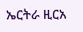ኤርትራ ዚርአ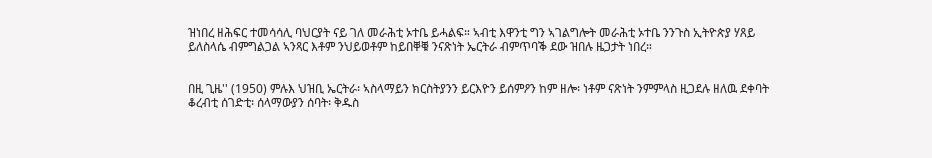ዝነበረ ዘሕፍር ተመሳሳሊ ባህርያት ናይ ገለ መራሕቲ ኦተቤ ይሓልፍ። ኣብቲ እዋንቲ ግን ኣገልግሎት መራሕቲ ኦተቤ ንንጉስ ኢትዮጵያ ሃጸይ ይለስላሴ ብምግልጋል ኣንጻር እቶም ንህይወቶም ከይበቐቑ ንናጽነት ኤርትራ ብምጥባቕ ደው ዝበሉ ዜጋታት ነበረ።


በዚ ጊዜ'' (1950) ምሉእ ህዝቢ ኤርትራ፡ ኣስላማይን ክርስትያንን ይርእዮን ይሰምዖን ከም ዘሎ፡ ነቶም ናጽነት ንምምላስ ዚጋደሉ ዘለዉ ደቀባት ቆረብቲ ሰገድቲ፡ ሰላማውያን ሰባት፡ ቅዱስ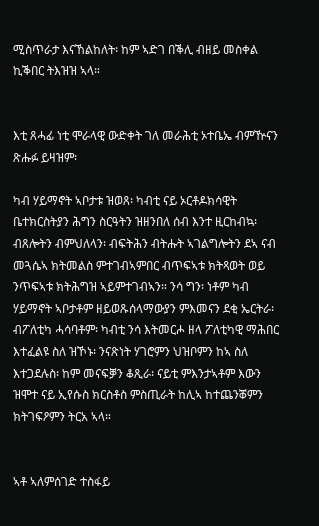ሚስጥራታ እናኸልከለት፡ ከም ኣድገ በቕሊ ብዘይ መስቀል ኪቕበር ትእዝዝ ኣላ።


እቲ ጸሓፊ ነቲ ሞራላዊ ውድቀት ገለ መራሕቲ ኦተቤኤ ብምዅናን ጽሑፉ ይዛዝም፡

ካብ ሃይማኖት ኣቦታቱ ዝወጸ፡ ካብቲ ናይ ኦርቶዶክሳዊት ቤተክርስትያን ሕግን ስርዓትን ዝዘንበለ ሰብ እንተ ዚርከብኳ፡ ብጸሎትን ብምህለላን፡ ብፍትሕን ብትሑት ኣገልግሎትን ደኣ ናብ መጓሴኣ ክትመልስ ምተገብኣምበር ብጥፍኣቱ ክትጻወት ወይ ንጥፍኣቱ ክትሕግዝ ኣይምተገብኣን። ንሳ ግን፡ ነቶም ካብ ሃይማኖት ኣቦታቶም ዘይወጹሰላማውያን ምእመናን ደቂ ኤርትራ፡ ብፖለቲካ ሓሳባቶም፡ ካብቲ ንሳ እትመርሖ ዘላ ፖለቲካዊ ማሕበር እተፈልዩ ስለ ዝኾኑ፡ ንናጽነት ሃገሮምን ህዝቦምን ከኣ ስለ እተጋደሉስ፡ ከም መናፍቓን ቆጺራ፡ ናይቲ ምእንታኣቶም እውን ዝሞተ ናይ ኢየሱስ ክርስቶስ ምስጢራት ከሊኣ ከተጨንቖምን ክትገፍዖምን ትርአ ኣላ።


ኣቶ ኣለምሰገድ ተስፋይ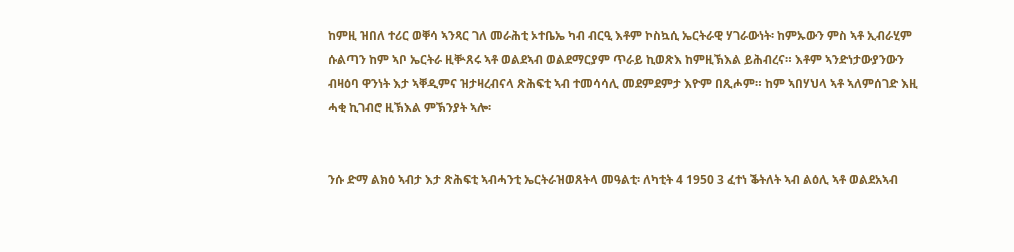ከምዚ ዝበለ ተሪር ወቐሳ ኣንጻር ገለ መራሕቲ ኦተቤኤ ካብ ብርዒ እቶም ኮስኳሲ ኤርትራዊ ሃገራውነት፡ ከምኡውን ምስ ኣቶ ኢብራሂም ሱልጣን ከም ኣቦ ኤርትራ ዚቝጸሩ ኣቶ ወልደኣብ ወልደማርያም ጥራይ ኪወጽእ ከምዚኽእል ይሕብረና። እቶም ኣንድነታውያንውን ብዛዕባ ዋንነት እታ ኣቐዲምና ዝታዛረብናላ ጽሕፍቲ ኣብ ተመሳሳሊ መደምደምታ እዮም በጺሖም። ከም ኣበሃህላ ኣቶ ኣለምሰገድ እዚ ሓቂ ኪገብሮ ዚኽእል ምኽንያት ኣሎ፡


ንሱ ድማ ልክዕ ኣብታ እታ ጽሕፍቲ ኣብሓንቲ ኤርትራዝወጸትላ መዓልቲ፡ ለካቲት 4 1950 3 ፈተነ ቕትለት ኣብ ልዕሊ ኣቶ ወልደአኣብ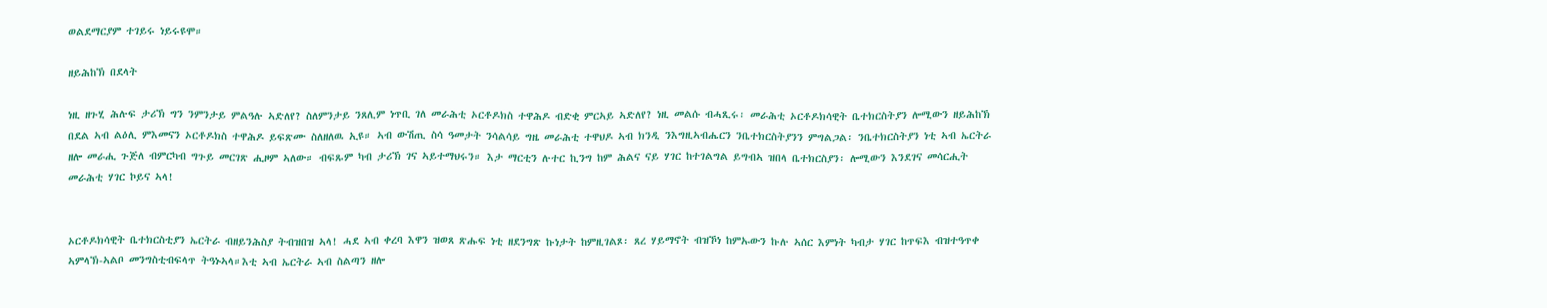ወልደማርያም ተገይሩ ነይሩዩሞ።

ዘይሕከኽ በደላት

ነዚ ዘጉሂ ሕሉፍ ታሪኽ ግን ንምንታይ ምልዓሉ ኣድለየ? ስለምንታይ ንጸሊም ነጥቢ ገለ መራሕቲ ኦርቶዶክስ ተዋሕዶ ብድቂ ምርኣይ ኣድለየ? ነዚ መልሱ ብሓጺሩ፡ መራሕቲ ኦርቶዶክሳዊት ቤተክርስትያን ሎሚውን ዘይሕከኽ በደል ኣብ ልዕሊ ምእመናን ኦርቶዶክስ ተዋሕዶ ይፍጽሙ ስለዘለዉ ኢዩ። ኣብ ውሽጢ ስሳ ዓመታት ንሳልሳይ ግዜ መራሕቲ ተዋህዶ ኣብ ክንዲ ንእግዚኣብሔርን ንቤተክርስትያንን ምግልጋል፡ ንቤተክርስትያን ነቲ ኣብ ኤርትራ ዘሎ መራሒ ጉጅለ ብምርካብ ግጉይ መርገጽ ሒዞም ኣለው። ብፍጹም ካብ ታሪኽ ገና ኣይተማህሩን። እታ ማርቲን ሉተር ኪንግ ከም ሕልና ናይ ሃገር ከተገልግል ይግብኣ ዝበላ ቤተክርስያን፡ ሎሚውን እንደገና መሳርሒት መራሕቲ ሃገር ኮይና ኣላ!


ኦርቶዶክሳዊት ቤተክርስቲያን ኤርትራ ብዘይንሕስያ ትብዝበዝ ኣላ! ሓደ ኣብ ቀረባ እዋን ዝወጸ ጽሑፍ ነቲ ዘደንግጽ ኩነታት ከምዚገልጾ፡ ጸረ ሃይማኖት ብዝኾነ ከምኡውን ኩሉ ኣሰር እምነት ካብታ ሃገር ከጥፍእ ብዝተዓጥቀ ኣምላኽ-ኣልቦ መንግስቲብፍላጥ ትዓኑኣላ።እቲ ኣብ ኤርትራ ኣብ ስልጣን ዘሎ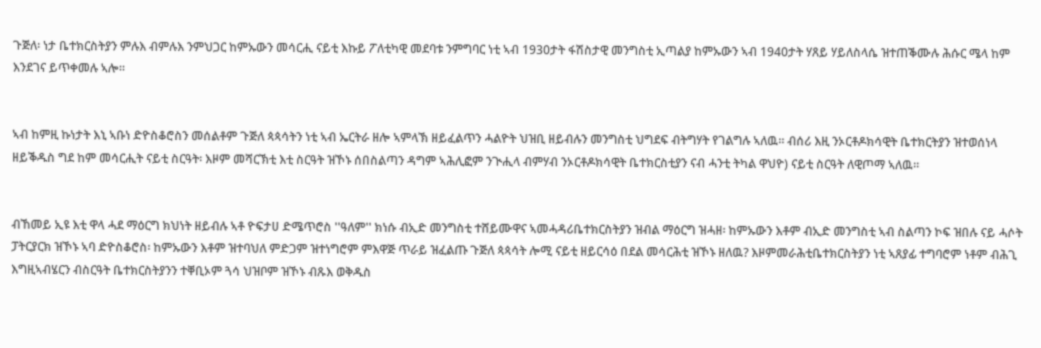ጉጅለ፡ ነታ ቤተክርስትያን ምሉእ ብምሉእ ንምህጋር ከምኡውን መሳርሒ ናይቲ እኩይ ፖለቲካዊ መደባቱ ንምግባር ነቲ ኣብ 1930ታት ፋሽስታዊ መንግስቲ ኢጣልያ ከምኡውን ኣብ 1940ታት ሃጸይ ሃይለስላሴ ዝተጠቕሙሉ ሕሱር ሜላ ከም እንደገና ይጥቀመሉ ኣሎ።


ኣብ ከምዚ ኩነታት እኒ ኣቡነ ድዮስቆሮስን መሰልቶም ጉጅለ ጳጳሳትን ነቲ ኣብ ኤርትራ ዘሎ ኣምላኽ ዘይፈልጥን ሓልዮት ህዝቢ ዘይብሉን መንግስቲ ህግደፍ ብትግሃት የገልግሉ ኣለዉ። ብሰሪ እዚ ንኦርቶዶክሳዊት ቤተክርትያን ዝተወሰነላ ዘይቕዱስ ግደ ከም መሳርሒት ናይቲ ስርዓት፡ እዞም መሻርኽቲ እቲ ስርዓት ዝኾኑ ሰበስልጣን ዳግም ኣሕሊፎም ንጒሒላ ብምሃብ ንኦርቶዶክሳዊት ቤተክርስቲያን ናብ ሓንቲ ትካል ዋህዮ) ናይቲ ስርዓት ለዊጦማ ኣለዉ።


ብኸመይ ኢዩ እቲ ዋላ ሓደ ማዕርግ ክህነት ዘይብሉ ኣቶ ዮፍታሀ ድሜጥሮስ ''ዓለም'' ክነሱ ብኢድ መንግስቲ ተሸይሙዋና ኣመሓዳሪቤተክርስትያን ዝብል ማዕርግ ዝሓዘ፡ ከምኡውን እቶም ብኢድ መንግስቲ ኣብ ስልጣን ኮፍ ዝበሉ ናይ ሓሶት ፓትርያርክ ዝኾኑ ኣባ ድዮስቆሮስ፡ ከምኡውን እቶም ዝተባህለ ምድጋም ዝተነግሮም ምእዋጅ ጥራይ ዝፈልጡ ጉጅለ ጳጳሳት ሎሚ ናይቲ ዘይርሳዕ በደል መሳርሕቲ ዝኾኑ ዘለዉ? እዞምመራሕቲቤተክርስትያን ነቲ ኣጸያፊ ተግባሮም ነቶም ብሕጊ እግዚኣብሄርን ብስርዓት ቤተክርስትያንን ተቐቢኦም ጓሳ ህዝቦም ዝኾኑ ብጹእ ወቅዱስ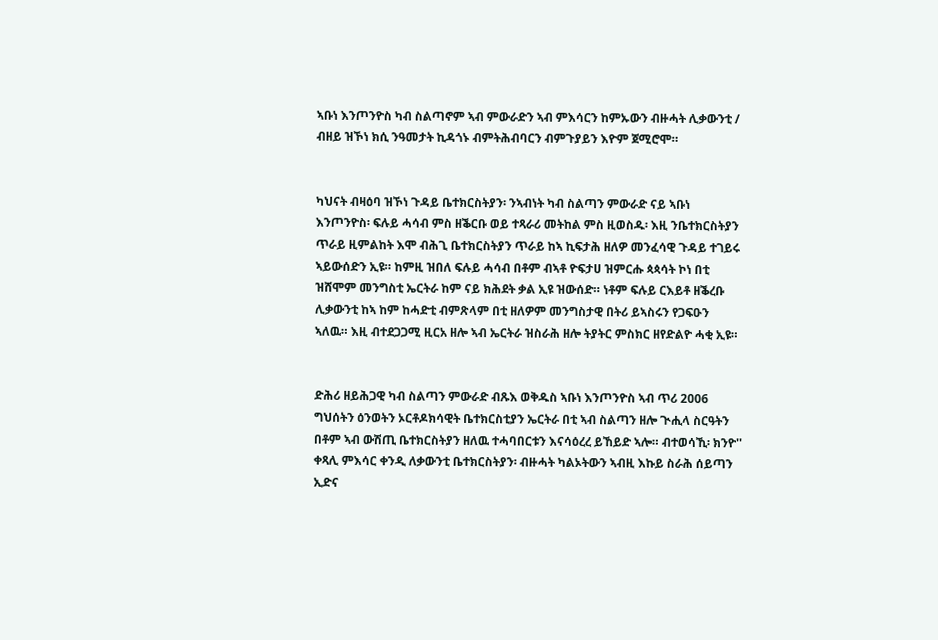ኣቡነ እንጦንዮስ ካብ ስልጣኖም ኣብ ምውራድን ኣብ ምእሳርን ከምኡውን ብዙሓት ሊቃውንቲ / ብዘይ ዝኾነ ክሲ ንዓመታት ኪዳጎኑ ብምትሕብባርን ብምጉያይን እዮም ጀሚሮሞ።


ካህናት ብዛዕባ ዝኾነ ጉዳይ ቤተክርስትያን፡ ንኣብነት ካብ ስልጣን ምውራድ ናይ ኣቡነ እንጦንዮስ፡ ፍሉይ ሓሳብ ምስ ዘቕርቡ ወይ ተጻራሪ መትከል ምስ ዚወስዱ፡ እዚ ንቤተክርስትያን ጥራይ ዚምልከት እሞ ብሕጊ ቤተክርስትያን ጥራይ ከኣ ኪፍታሕ ዘለዎ መንፈሳዊ ጉዳይ ተገይሩ ኣይውሰድን ኢዩ። ከምዚ ዝበለ ፍሉይ ሓሳብ በቶም ብኣቶ ዮፍታሀ ዝምርሑ ጳጳሳት ኮነ በቲ ዝሸሞም መንግስቲ ኤርትራ ከም ናይ ክሕደት ቃል ኢዩ ዝውሰድ። ነቶም ፍሉይ ርእይቶ ዘቕረቡ ሊቃውንቲ ከኣ ከም ከሓድቲ ብምጽላም በቲ ዘለዎም መንግስታዊ በትሪ ይኣስሩን የጋፍዑን ኣለዉ። እዚ ብተደጋጋሚ ዚርአ ዘሎ ኣብ ኤርትራ ዝስራሕ ዘሎ ትያትር ምስክር ዘየድልዮ ሓቂ ኢዩ።


ድሕሪ ዘይሕጋዊ ካብ ስልጣን ምውራድ ብጹእ ወቅዱስ ኣቡነ እንጦንዮስ ኣብ ጥሪ 2006 ግህሰትን ዕንወትን ኦርቶዶክሳዊት ቤተክርስቲያን ኤርትራ በቲ ኣብ ስልጣን ዘሎ ጒሒላ ስርዓትን በቶም ኣብ ውሽጢ ቤተክርስትያን ዘለዉ ተሓባበርቱን እናሳዕረረ ይኸይድ ኣሎ። ብተወሳኺ፡ ክንዮ'' ቀጻሊ ምእሳር ቀንዲ ለቃውንቲ ቤተክርስትያን፡ ብዙሓት ካልኦትውን ኣብዚ እኩይ ስራሕ ሰይጣን ኢድና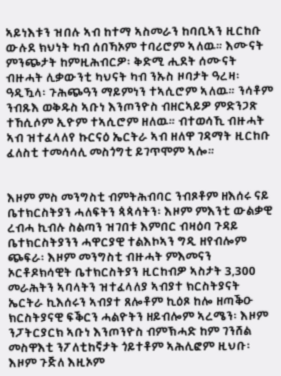ኣይነእቱን ዝበሉ ኣብ ከተማ ኣስመራን ከባቢኣን ዚርከቡ ውሉደ ክህነት ካብ ሰበኻኦም ተባሪሮም ኣለዉ። እሙናት ምንጭታት ከምዚሕብርዎ፡ ቅድሚ ሒደት ሰሙናት ብዙሓት ሊቃውንቲ ካህናት ካብ ንኡስ ዞባታት ዓረዛ፡ ዓዲዃላ፡ ጉሕጭዓን ማይምነን ተኣሲሮም ኣለዉ። ንሳቶም ንብጹእ ወቅዱስ ኣቡነ እንጦንዮስ ብዘርኣይዎ ምድንጋጽ ተኸሲሶም ኢዮም ተኣሲሮም ዘለዉ። ብተወሳኺ ብዙሓት ኣብ ዝተፈላለየ ኩርናዕ ኤርትራ ኣብ ዘለዋ ገዳማት ዚርከቡ ፈለስቲ ተመሳሳሊ መስጎግቲ ይገጥሞም ኣሎ።


እዞም ምስ መንግስቲ ብምትሕብባር ንብጾቶም ዘእሰሩ ናይ ቤተክርስትያን ሓለፍትን ጳጳሳትን፡ እዞም ምእንቲ ውልቃዊ ረብሓ ኪብሉ ስልጣን ዝገበቱ እምበር ብዛዕባ ጉዳይ ቤተክርስትያንን ሓዋርያዊ ተልእኮኣን ግዲ ዘየብሎም ጭፍራ፡ እዞም መንግስቲ ብዙሓት ምእመናን ኦርቶዶክሳዊት ቤተክርስትያን ዚርከብዎ ኣስታት 3,300 መራሕትን ኣባላትን ዝተፈላለያ ኣብያተ ክርስትያናት ኤርትራ ኪእሰሩን ኣብያተ ጸሎቶም ኪዕጾ ከሎ ዘጣቕዑ ክርስትያናዊ ፍቕርን ሓልዮትን ዘይብሎም ኣረሜን፡ እዞም ንፓትርያርክ ኣቡነ እንጦንዮስ ብምኽሓድ ከም ገንሸል መስዋእቲ ንፖለቲከኛታት ጎይተቶም ኣሕሊፎም ዚህቡ፡ እዞም ጉጅለ እዚኦም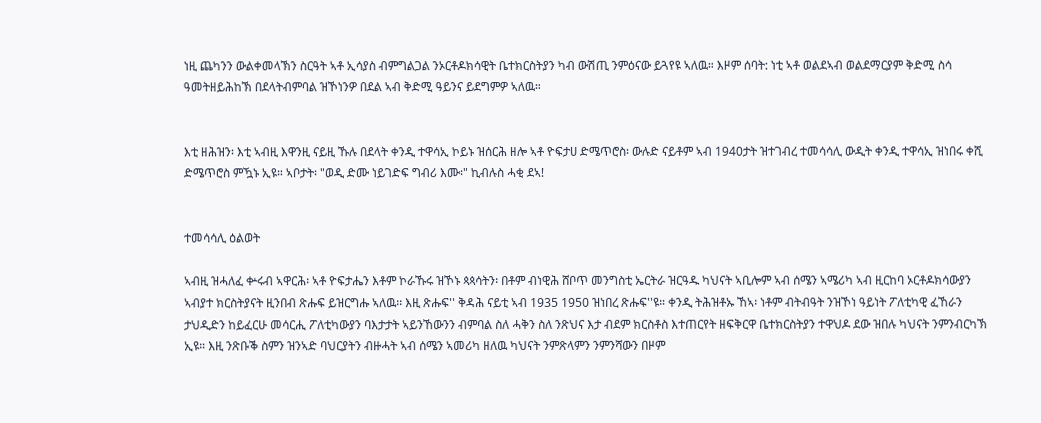ነዚ ጨካንን ውልቀመላኽን ስርዓት ኣቶ ኢሳያስ ብምግልጋል ንኦርቶዶክሳዊት ቤተክርስትያን ካብ ውሽጢ ንምዕናው ይጓየዩ ኣለዉ። እዞም ሰባት: ነቲ ኣቶ ወልደኣብ ወልደማርያም ቅድሚ ስሳ ዓመትዘይሕከኽ በደላትብምባል ዝኾነንዎ በደል ኣብ ቅድሚ ዓይንና ይደግምዎ ኣለዉ።


እቲ ዘሕዝን፡ እቲ ኣብዚ እዋንዚ ናይዚ ኹሉ በደላት ቀንዲ ተዋሳኢ ኮይኑ ዝሰርሕ ዘሎ ኣቶ ዮፍታሀ ድሜጥሮስ፡ ውሉድ ናይቶም ኣብ 1940ታት ዝተገብረ ተመሳሳሊ ውዲት ቀንዲ ተዋሳኢ ዝነበሩ ቀሺ ድሜጥሮስ ምዃኑ ኢዩ። ኣቦታት፡ "ወዲ ድሙ ነይገድፍ ግብሪ እሙ፡" ኪብሉስ ሓቂ ደኣ!


ተመሳሳሊ ዕልወት

ኣብዚ ዝሓለፈ ቍሩብ ኣዋርሕ፡ ኣቶ ዮፍታሔን እቶም ኮራኹሩ ዝኾኑ ጳጳሳትን፡ በቶም ብነዊሕ ሸቦጥ መንግስቲ ኤርትራ ዝርዓዱ ካህናት ኣቢሎም ኣብ ሰሜን ኣሜሪካ ኣብ ዚርከባ ኦርቶዶክሳውያን ኣብያተ ክርስትያናት ዚንበብ ጽሑፍ ይዝርግሑ ኣለዉ፡፡ እዚ ጽሑፍ'' ቅዳሕ ናይቲ ኣብ 1935 1950 ዝነበረ ጽሑፍ''ዩ። ቀንዲ ትሕዝቶኡ ኸኣ፡ ነቶም ብትብዓት ንዝኾነ ዓይነት ፖለቲካዊ ፈኸራን ታህዲድን ከይፈርሁ መሳርሒ ፖለቲካውያን ባእታታት ኣይንኸውንን ብምባል ስለ ሓቅን ስለ ንጽህና እታ ብደም ክርስቶስ እተጠርየት ዘፍቅርዋ ቤተክርስትያን ተዋህዶ ደው ዝበሉ ካህናት ንምንብርካኽ ኢዩ። እዚ ንጽቡቕ ስምን ዝንኣድ ባህርያትን ብዙሓት ኣብ ሰሜን ኣመሪካ ዘለዉ ካህናት ንምጽላምን ንምንሻውን በዞም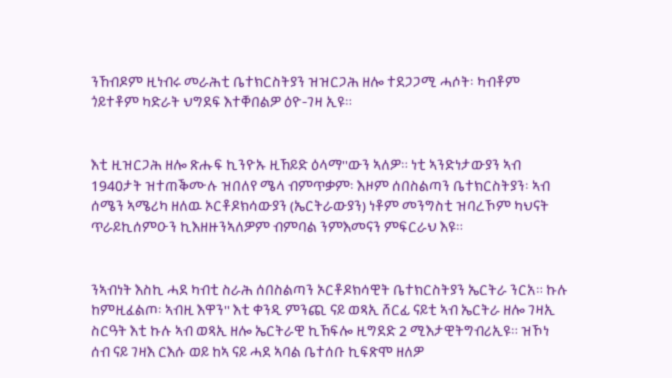ንኸብዶም ዚነብሩ መራሕቲ ቤተክርስትያን ዝዝርጋሕ ዘሎ ተደጋጋሚ ሓሶት፡ ካብቶም ጎይተቶም ካድራት ህግደፍ እተቐበልዎ ዕዮ-ገዛ ኢዩ።


እቲ ዚዝርጋሕ ዘሎ ጽሑፍ ኪንዮኡ ዚኸይድ ዕላማ''ውን ኣለዎ። ነቲ ኣንድነታውያን ኣብ 1940ታት ዝተጠቕሙሉ ዝበለየ ሜላ ብምጥቃም፡ እዞም ሰበስልጣን ቤተክርስትያን፡ ኣብ ሰሜን ኣሜሪካ ዘለዉ ኦርቶዶክሳውያን (ኤርትራውያን) ነቶም መንግስቲ ዝባረኾም ካህናት ጥራይኪሰምዑን ኪእዘዙንኣለዎም ብምባል ንምእመናን ምፍርራህ እዩ።


ንኣብነት እስኪ ሓደ ካብቲ ስራሕ ሰበስልጣን ኦርቶዶክሳዊት ቤተክርስትያን ኤርትራ ንርአ። ኩሉ ከምዚፈልጦ፡ ኣብዚ እዋን'' እቲ ቀንዲ ምንጪ ናይ ወጻኢ ሸርፊ ናይቲ ኣብ ኤርትራ ዘሎ ገዛኢ ስርዓት እቲ ኩሉ ኣብ ወጻኢ ዘሎ ኤርትራዊ ኪኸፍሎ ዚግደድ 2 ሚእታዊትግብሪኢዩ። ዝኾነ ሰብ ናይ ገዛእ ርእሱ ወይ ከኣ ናይ ሓደ ኣባል ቤተሰቡ ኪፍጽሞ ዘለዎ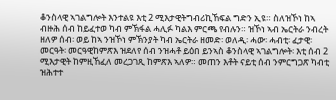ቆንስላዊ ኣገልግሎት እንተልዩ እቲ 2 ሚእታዊትግብሪኪኸፍል ግድን ኢዩ። ስለዝኾነ ከኣ ብዙሕ ሰብ ከይፈተወ ካብ ምኽፋል ሓሊፉ ካልእ ምርጫ የብሉን። ዝኾነ ኣብ ኤርትራ ንብረት ዘለዎ ሰብ፡ ወይ ከኣ ንዝኾነ ምኽንያት ካብ ኤርትራ ዘመድ፡ ወለዲ፡ ሓው፡ ሓብቲ፡ ፈታዊ፡ መርዓት፡ መርዓዊከምጽእ ዝደለየ ሰብ ንዝሓቶ ይዕበ ይንኣስ ቆንስላዊ ኣገልግሎት፡ እቲ ሰብ 2 ሚእታዊት ከምዚኸፈለ መረጋገጺ ከምጽእ ኣለዎ። መጠን እቶት ናይቲ ሰብ ንምርግጋጽ ካብቲ ዝሕተተ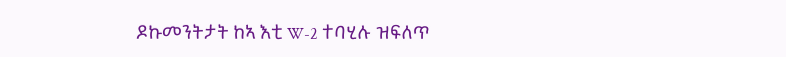ዶኩመንትታት ከኣ እቲ W-2 ተባሂሉ ዝፍለጥ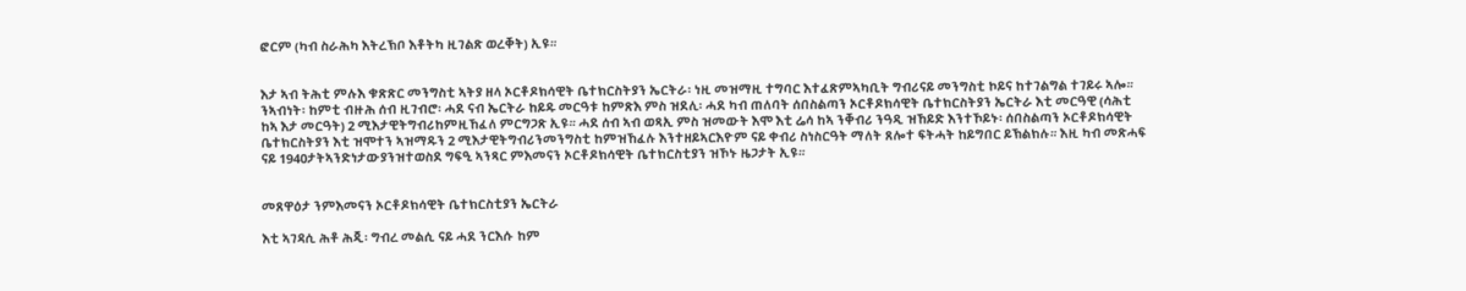ፎርም (ካብ ስራሕካ እትረኽቦ እቶትካ ዚገልጽ ወረቐት) ኢዩ።


እታ ኣብ ትሕቲ ምሉእ ቁጽጽር መንግስቲ ኣትያ ዘላ ኦርቶዶክሳዊት ቤተክርስትያን ኤርትራ፡ ነዚ መዝማዚ ተግባር እተፈጽምኣካቢት ግብሪናይ መንግስቲ ኮይና ከተገልግል ተገይሩ ኣሎ። ንኣብነት፡ ከምቲ ብዙሕ ሰብ ዚገብሮ፡ ሓደ ናብ ኤርትራ ከይዱ መርዓቱ ከምጽእ ምስ ዝደሊ፡ ሓደ ካብ ጠለባት ሰበስልጣን ኦርቶዶክሳዊት ቤተክርስትያን ኤርትራ እቲ መርዓዊ (ሳሕቲ ከኣ እታ መርዓት) 2 ሚእታዊትግብሪከምዚኸፈለ ምርግጋጽ ኢዩ። ሓደ ሰብ ኣብ ወጻኢ ምስ ዝመውት እሞ እቲ ሬሳ ከኣ ንቐብሪ ንዓዲ ዝኸይድ እንተኾይኑ፡ ሰበስልጣን ኦርቶዶክሳዊት ቤተክርስትያን እቲ ዝሞተን ኣዝማዱን 2 ሚእታዊትግብሪንመንግስቲ ከምዝኸፈሉ እንተዘይኣርእዮም ናይ ቀብሪ ስነስርዓት ማለት ጸሎተ ፍትሓት ከይግበር ይኽልክሉ። እዚ ካብ መጽሓፍ ናይ 1940ታትኣንድነታውያንዝተወስደ ግፍዒ ኣንጻር ምእመናን ኦርቶዶክሳዊት ቤተክርስቲያን ዝኾኑ ዜጋታት ኢዩ።


መጸዋዕታ ንምእመናን ኦርቶዶክሳዊት ቤተክርስቲያን ኤርትራ

እቲ ኣገዳሲ ሕቶ ሕጂ፡ ግብረ መልሲ ናይ ሓደ ንርእሱ ከም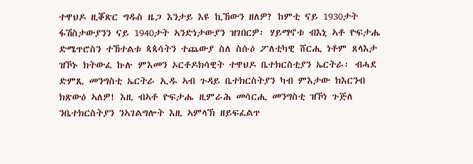ተዋህዶ ዚቖጽር ግዱስ ዜጋ እንታይ እዩ ኪኸውን ዘለዎ? ከምቲ ናይ 1930ታት ፋሽስታውያንን ናይ 1940ታት ኣንድነታውያን ዝገበርዎ፡ ሃይማኖቱ ብእኒ ኣቶ ዮፍታሔ ድሜጥሮስን ተኸተልቱ ጳጳሳትን ተጨውያ ስለ ስሱዕ ፖለቲካዊ ሸርሒ ነቶም ጸላእታ ዝኾኑ ክትውፈ ኩሉ ምእመን ኦርቶዶክሳዊት ተዋህዶ ቤተክርስቲያን ኤርትራ፡ ብሓደ ድምጺ መንግስቲ ኤርትራ ኢዱ ኣብ ጉዳይ ቤተክርስትያን ካብ ምእታው ክእርንብ ክጽውዕ ኣለዎ! እዚ ብኣቶ ዮፍታሔ ዚምራሕ መሳርሒ መንግስቲ ዝኾነ ጉጅለ ንቤተክርስትያን ንኣገልግሎት እዚ ኣምላኽ ዘይፍፈልጥ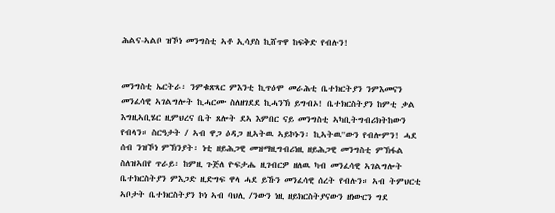ሕልና-ኣልቦ ዝኾነ መንግስቲ ኣቶ ኢሳያስ ኪሸጥዋ ከፍቅድ የብሉን!


መንግስቲ ኤርትራ፡ ንምቁጽጻር ምእንቲ ኪጥዕሞ መራሕቲ ቤተክርትያን ንምእመናን መንፈሳዊ ኣገልግሎት ኪሓርሙ ስለዘገደደ ኪሓንኽ ይግብኦ! ቤተክርስትያን ከምቲ ቃል እግዚኣቢሄር ዚምህረና ቤት ጸሎት ደኣ እምበር ናይ መንግስቲ ኣካቢትግብሪክትከውን የብላን። ስርዓታት / ኣብ ዋጋ ዕዳጋ ዚኣትዉ ኣይኮኑን፡ ኪኣትዉ''ውን የብሎምን! ሓደ ሰብ ንዝኾነ ምኽንያት፡ ነቲ ዘይሕጋዊ መዝማዚግብሪነዚ ዘይሕጋዊ መንግስቲ ምኽፋል ስለዝኣበየ ጥራይ፡ ከምዚ ጉጅለ ዮፍታሔ ዚገብርዎ ዘለዉ ካብ መንፈሳዊ ኣገልግሎት ቤተክርስትያን ምእጋድ ዚድግፍ ዋላ ሓደ ይኹን መንፈሳዊ ሰረት የብሉን። ኣብ ትምህርቲ ኣቦታት ቤተክርስትያን ኮነ ኣብ ባህሊ /ንውን ነዚ ዘይክርስትያናውን ዘነውርን ግደ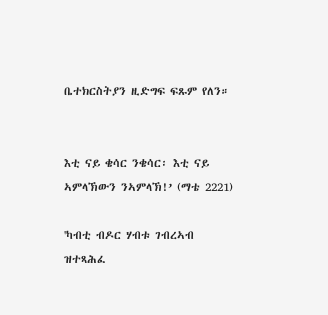ቤተክርስትያን ዚድግፍ ፍጹም የለን።


እቲ ናይ ቄሳር ንቄሳር፡ እቲ ናይ ኣምላኽውን ንኣምላኽ!’ (ማቴ 2221)

'ካብቲ ብዶር ሃብቱ ገብረኣብ   ዝተጻሕፈ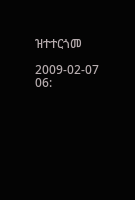ዝተተርጎመ

2009-02-07 06: